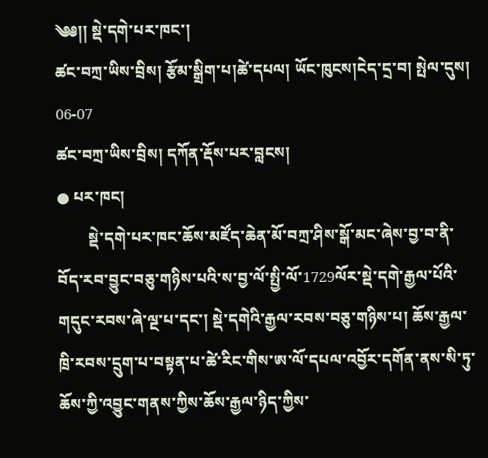༄༅།། སྡེ་དགེ་པར་ཁང་།
ཚང་བཀྲ་ཡིས་བྲིས། རྩོམ་སྒྲིག་པ།ཚེ་དཔལ། ཡོང་ཁུངས།ངེད་དྲ་བ། སྤེལ་དུས། 06-07
ཚང་བཀྲ་ཡིས་བྲིས། དཀོན་རྡོས་པར་བླངས།
● པར་ཁང།
        སྡེ་དགེ་པར་ཁང་ཆོས་མཛོད་ཆེན་མོ་བཀྲ་ཤིས་སྒོ་མང་ཞེས་བྱ་བ་ནི་བོད་རབ་བྱུང་བཅུ་གཉིས་པའི་ས་བྱ་ལོ་སྤྱི་ལོ་1729ལོར་སྡེ་དགེ་རྒྱལ་པོའི་གདུང་རབས་ཞེ་ལྔ་པ་དང་། སྡེ་དགེའི་རྒྱལ་རབས་བཅུ་གཉིས་པ། ཆོས་རྒྱལ་ཁྲི་རབས་དྲུག་པ་བསྟན་པ་ཚེ་རིང་གིས་ཨ་ལོ་དཔལ་འབྱོར་དགོན་ནས་སི་ཏུ་ཆོས་ཀྱི་འབྱུང་གནས་ཀྱིས་ཆོས་རྒྱལ་ཉིད་ཀྱིས་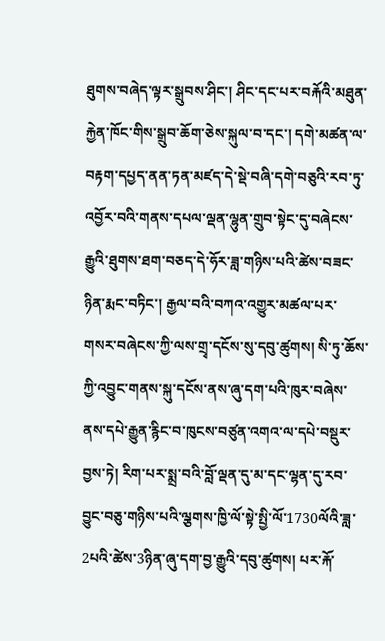ཐུགས་བཞེད་ལྟར་སྒྲུབས་ཤིང་། ཤིང་དང་པར་བརྐོའི་མཐུན་རྐྱེན་ཁོང་གིས་སྒྲུབ་ཆོག་ཅེས་སྐུལ་བ་དང་། དགེ་མཚན་ལ་བརྟག་དཔྱད་ནན་ཏན་མཛད་དེ་སྡེ་བཞི་དགེ་བཅུའི་རབ་ཏུ་འབྱོར་བའི་གནས་དཔལ་ལྡན་ལྷུན་གྲུབ་སྟེང་དུ་བཞེངས་རྒྱུའི་ཐུགས་ཐག་བཅད་དེ་ཧོར་ཟླ་གཉིས་པའི་ཚེས་བཟང་ཉིན་རྨང་བཏིང་། རྒྱལ་བའི་བཀའ་འགྱུར་མཚལ་པར་གསར་བཞེངས་ཀྱི་ལས་གྲྭ་དངོས་སུ་དབུ་ཚུགས། སི་ཏུ་ཆོས་ཀྱི་འབྱུང་གནས་སྐུ་དངོས་ནས་ཞུ་དག་པའི་ཁུར་བཞེས་ནས་དཔེ་རྒྱུན་རྙིང་བ་ཁུངས་བཙུན་འགའ་ལ་དཔེ་བསྡུར་བྱས་ཏེ། རིག་པར་སྨྲ་བའི་བློ་ལྡན་དུ་མ་དང་ལྷན་དུ་རབ་བྱུང་བཅུ་གཉིས་པའི་ལྕགས་ཁྱི་ལོ་སྟེ་སྤྱི་ལོ་1730ལོའི་ཟླ་2པའི་ཚེས་3ཉིན་ཞུ་དག་བྱ་རྒྱུའི་དབུ་ཚུགས། པར་རྐོ་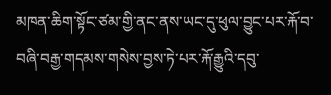མཁན་ཆིག་སྟོང་ཙམ་གྱི་ནང་ནས་ཡང་དུ་ཕུལ་བྱུང་པར་རྐོ་བ་བཞི་བརྒྱ་གདམས་གསེས་བྱས་ཏེ་པར་རྐོ་རྒྱུའི་དབུ་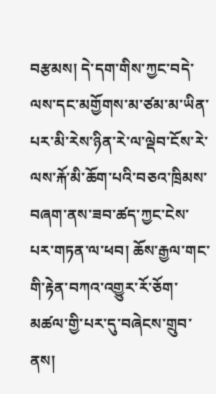བརྩམས། དེ་དག་གིས་ཀྱང་བདེ་ལས་དང་མགྱོགས་མ་ཙམ་མ་ཡིན་པར་མི་རེས་ཉིན་རེ་ལ་ལྡེབ་ངོས་རེ་ལས་རྐོ་མི་ཆོག་པའི་བཅའ་ཁྲིམས་བཞག་ནས་ཟབ་ཚད་ཀྱང་ངེས་པར་གཏན་ལ་ཕབ། ཆོས་རྒྱལ་གང་གི་རྟེན་བཀའ་འགྱུར་རོ་ཅོག་མཚལ་གྱི་པར་དུ་བཞེངས་གྲུབ་ནས།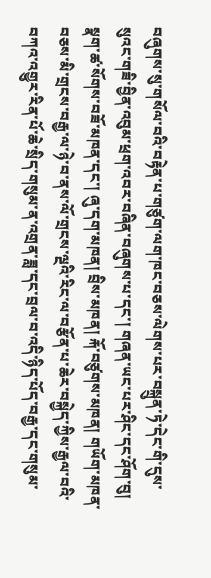བཞུགས་སུ་གསོལ་བའི་བརྟེན་པ་གཙུག་ལག་ཁང་བཅས་ལེགས་པར་བསྐྲུན་ཏེ་དེང་གི་དུས་སུའང་གཟི་བྱིན་འབུམ་ཕྲག་འབར་བཞིན་བཞུགས་པ་དང་། གཞན་ཡང་པར་ཤིང་དང་ཤོག་བུ། སྣག་ཚ་སོགས་བཟོ་མཁན་དང་། ཞུ་དག་མཁན། བྲིས་མཁན། རྐོ་བཙུགས་མཁན། གཡོག་མཁན་བཅས་མི་གྲངས་བརྒྱ་ལ་ཉེ་བ་ནས་ལོ་གྲངས་ལྔའི་རིང་ལ་བརྩོན་པ་ཆེར་བསྐྱེད་ཀྱིས་རྒྱལ་བའི་བཀའ་འགྱུར་རིན་པོ་ཆེ་སྲིད་གསུམ་ན་འགྲན་ཟླ་དང་བྲལ་བ་འདི་ཉིད་པོད་བརྒྱ་དང་གསུམ་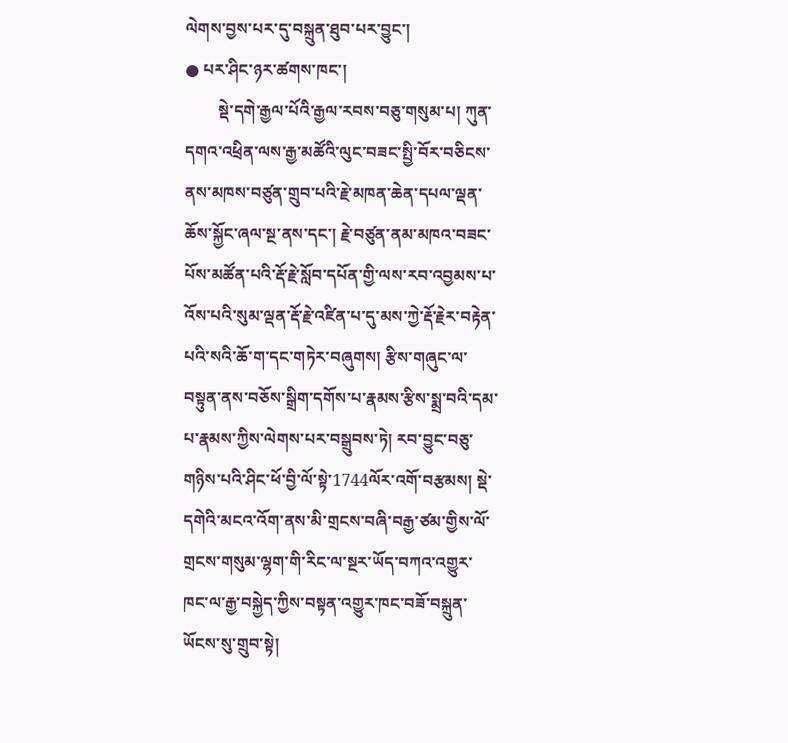ལེགས་བྱས་པར་དུ་བསྐྲུན་ཐུབ་པར་བྱུང་།
● པར་ཤིང་ཉར་ཚགས་ཁང་།
        སྡེ་དགེ་རྒྱལ་པོའི་རྒྱལ་རབས་བཅུ་གསུམ་པ། ཀུན་དགའ་འཕྲིན་ལས་རྒྱ་མཚོའི་ལུང་བཟང་སྤྱི་བོར་བཅིངས་ནས་མཁས་བཙུན་གྲུབ་པའི་རྗེ་མཁན་ཆེན་དཔལ་ལྡན་ཆོས་སྐྱོང་ཞལ་སྔ་ནས་དང་། རྗེ་བཙུན་ནམ་མཁའ་བཟང་པོས་མཚོན་པའི་རྡོ་རྗེ་སློབ་དཔོན་གྱི་ལས་རབ་འབྱམས་པ་འོས་པའི་སུམ་ལྡན་རྡོ་རྗེ་འཛིན་པ་དུ་མས་ཀྱེ་རྡོ་རྗེར་བརྟེན་པའི་སའི་ཆོ་ག་དང་གཏེར་བཞུགས། རྩིས་གཞུང་ལ་བསྟུན་ནས་བཅོས་སྒྲིག་དགོས་པ་རྣམས་རྩིས་སྨྲ་བའི་དམ་པ་རྣམས་ཀྱིས་ལེགས་པར་བསྒྲུབས་ཏེ། རབ་བྱུང་བཅུ་གཉིས་པའི་ཤིང་ཕོ་བྱི་ལོ་སྟེ་1744ལོར་འགོ་བརྩམས། སྡེ་དགེའི་མངའ་འོག་ནས་མི་གྲངས་བཞི་བརྒྱ་ཙམ་གྱིས་ལོ་གྲངས་གསུམ་ལྷག་གི་རིང་ལ་སྔར་ཡོད་བཀའ་འགྱུར་ཁང་ལ་རྒྱ་བསྐྱེད་ཀྱིས་བསྟན་འགྱུར་ཁང་བཟོ་བསྐྲུན་ཡོངས་སུ་གྲུབ་སྟེ།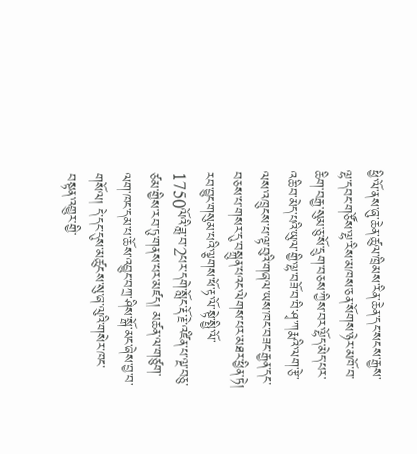ཕྱི་ལོ་ནས་ཞུ་ཆེན་ཚུལ་ཁྲིམས་རིན་ཆེན་དང་སངས་རྒྱས་ལྷ་དབང་གཙོས་ལྷ་རིས་མཁས་ཅན་སོགས་ཉེར་མཁོ་བ་ཆིག་བརྒྱ་སུམ་ཅུ་སོ་དྲུག་བཅས་ཀྱིས་བར་ལྷོད་མེད་པར་འཆི་བ་མེད་པའི་ཡུལ་གྱི་ལྷ་བཟོ་བ་བི་ཤྭ་ཀརྨའི་ལག་རྩེ་ལས་འཁྲུངས་པ་ལྟ་བུའི་གཞལ་ཡས་ཁང་བཟང་རྒྱན་དང་བཅས་པ་གསར་དུ་བསྐྲུན་པའང་ལེགས་པར་མཐར་ཕྱིན་ཏེ། རབ་བྱུང་གསུམ་པའི་ལྕགས་ཕོ་རྟ་ལོ་སྟེ་སྤྱི་ལོ་1750ལོའི་ཟླ་བ་2པར་དགེ་སློང་རྡོ་རྗེ་འཛིན་པ་ལྔ་བཅུ་ཙམ་གྱིས་རབ་ཏུ་གནས་པར་མཛད། མཚན་ལ་གཙུག་ལག་ཁང་དམ་པ་ཆོས་འབྱུང་བཀྲ་ཤིས་སྒོ་མང་ཞེས་བྱ་བ་གསོལ། དེ་དང་དུས་མཚུངས་སུ་ཞ་ལུའི་གསེར་ཁང་བསྟན་འགྱུར་གྱི་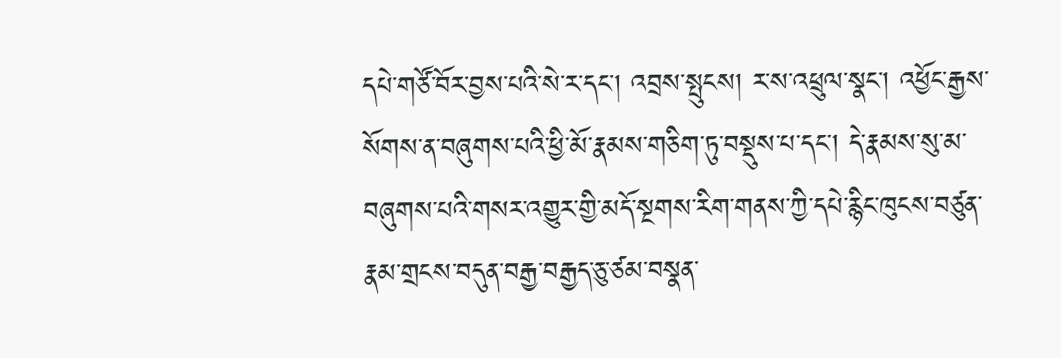དཔེ་གཙོ་བོར་བྱས་པའི་སེ་ར་དང་། འབྲས་སྤུངས། ར་ས་འཕྲུལ་སྣང་། འཕྱོང་རྒྱས་སོགས་ན་བཞུགས་པའི་ཕྱི་མོ་རྣམས་གཅིག་ཏུ་བསྡུས་པ་དང་། དེ་རྣམས་སུ་མ་བཞུགས་པའི་གསར་འགྱུར་གྱི་མདོ་སྔགས་རིག་གནས་ཀྱི་དཔེ་རྙིང་ཁུངས་བཙུན་རྣམ་གྲངས་བདུན་བརྒྱ་བརྒྱད་ཅུ་ཙམ་བསྣན་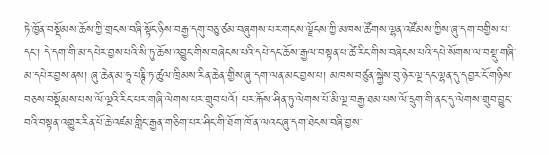ཏེ་ཁྱོན་བསྡོམས་ཆོས་ཀྱི་གྲངས་བཞི་སྟོང་ཉིས་བརྒྱ་དགུ་བཅུ་ཙམ་བཞུགས་པར་གངས་ལྗོངས་ཀྱི་མཁས་ཚོགས་ལྷན་འཛོམས་ཀྱིས་ཞུ་དག་བགྱིས་པ་དང་། དེ་དག་གི་མ་དཔེར་བྱས་པའི་སི་ཏུ་ཆོས་འབྱུང་གིས་བཞེངས་པའི་དཔེ་དང་ཆོས་རྒྱལ་བསྟན་པ་ཚེ་རིང་གིས་བཞེངས་པའི་དཔེ་སོགས་ལ་བསྡུ་གཞི་མ་དཔེར་བྱས་ནས། ཞུ་ཆེན་མ་ཧཱ་པཎྚི་ཏ་ཚུལ་ཁྲིམས་རིན་ཆེན་གྱིས་ཞུ་དག་ལན་མང་བྱས་པ། མཁས་བཙུན་སྐྱེས་བུ་ཉེར་ལྔ་དང་ལྷན་དུ་དབྱར་ངོ་གཉིས་བཅས་བསྡོམས་པས་ལོ་ལྔའི་རིང་པར་གཞི་ལེགས་པར་གྲུབ་པའོ། པར་རྐོས་ཤིན་ཏུ་ལེགས་པོ་མི་ལྔ་བརྒྱ་ཐམ་པས་ལོ་དྲུག་གི་ནང་དུ་ལེགས་གྲུབ་བྱུང་བའི་བསྟན་འགྱུར་རིན་པོ་ཆེ་འཛམ་གླིང་རྒྱན་གཅིག་པར་ཤིང་གི་ཐོག་ཁོ་ན་ལའང་ཞུ་དག་ཐེངས་བཞི་བྱས་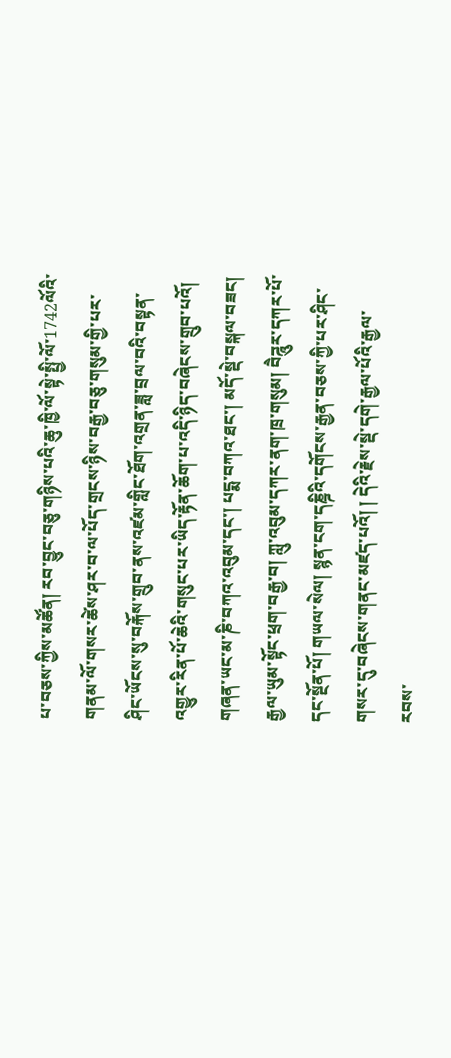པ་བཅས་ཀྱིས་མཚོན། རབ་བྱུང་བཅུ་གཉིས་པའི་ཆུ་ཁྱི་ལོ་སྟེ་སྤྱི་ལོ་1742ལོའི་གནམ་ལོ་གསར་ཚེས་ཤར་བ་ལ་པོད་གྲངས་ཉིས་བརྒྱ་བཅུ་གསུམ་གྱི་པར་ཤིང་ཡོངས་སུ་བརྐོས་གྲུབ་ནས་འཛམ་གླིང་ཐོག་འགྲན་ཟླ་བྲལ་བའི་བསྟན་འགྱུར་རིན་པོ་ཆེའི་གསུང་པར་ཡིད་རྟོན་ཆོག་པ་འདི་ཉིད་བཞེངས་གྲུབ་པའོ། གཞན་ཡང་མ་ཎི་བཀའ་འབུམ་དང་། པདྨ་བཀའ་ཐང་། མདོ་སྡེ་བསྐལ་བཟང། རྒྱལ་ཡུམ་སྟོང་ཕྲག་བརྒྱ་བ། ཀླུ་འབུམ་དཀར་ནག་ཁྲ་གསུམ། བཻཌཱུར་དཀར་པོ་དང་སྔོན་པོ། གཡལ་སེལ། སྙན་ངག་དཎྜིའི་དགོངས་རྒྱན་བཅས་ཀྱི་པར་ཤིང་གསར་དུ་བཞེངས་གནང་མཛད་པའོ། ། དེའི་རྗེས་སྡེ་དགེ་རྒྱལ་པོའི་རྒྱལ་རབས་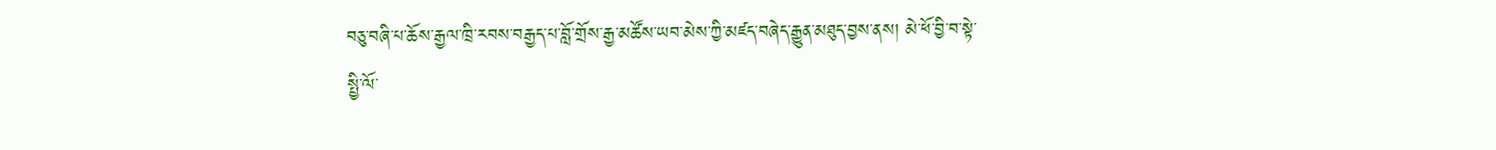བཅུ་བཞི་པ་ཆོས་རྒྱལ་ཁྲི་རབས་བརྒྱད་པ་བློ་གྲོས་རྒྱ་མཚོས་ཡབ་མེས་ཀྱི་མཛད་བཞེད་རྒྱུན་མཐུད་བྱས་ནས། མེ་ཕོ་བྱི་བ་སྟེ་སྤྱི་ལོ་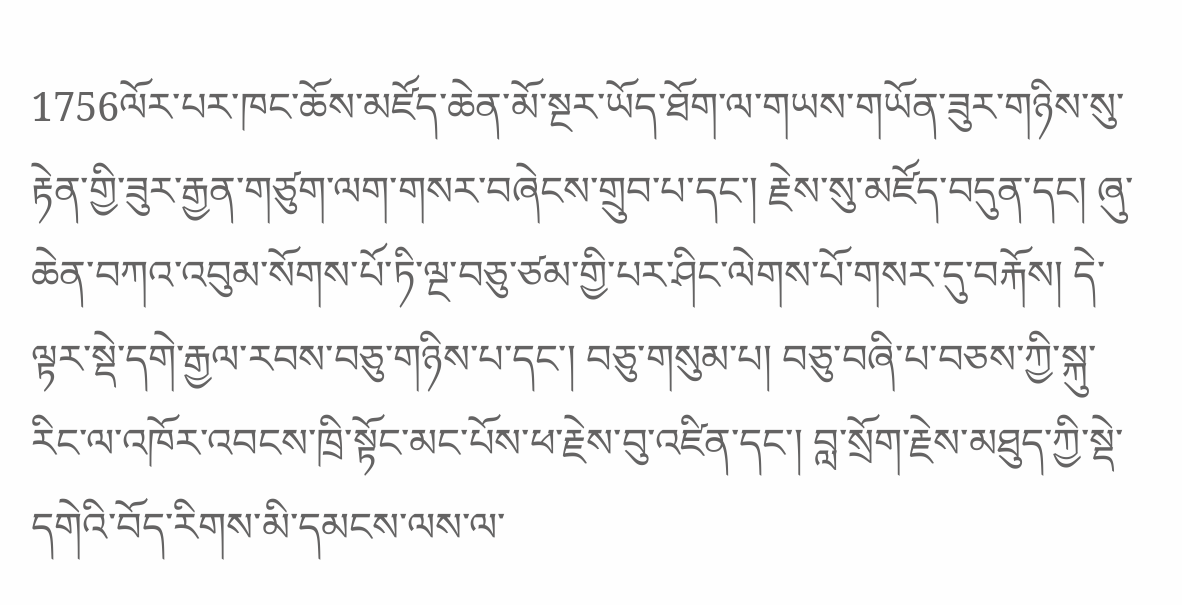1756ལོར་པར་ཁང་ཆོས་མཛོད་ཆེན་མོ་སྔར་ཡོད་ཐོག་ལ་གཡས་གཡོན་ཟུར་གཉིས་སུ་རྟེན་གྱི་ཟུར་རྒྱན་གཙུག་ལག་གསར་བཞེངས་གྲུབ་པ་དང་། རྗེས་སུ་མཛོད་བདུན་དང། ཞུ་ཆེན་བཀའ་འབུམ་སོགས་པོ་ཏི་ལྔ་བཅུ་ཙམ་གྱི་པར་ཤིང་ལེགས་པོ་གསར་དུ་བརྐོས། དེ་ལྟར་སྡེ་དགེ་རྒྱལ་རབས་བཅུ་གཉིས་པ་དང་། བཅུ་གསུམ་པ། བཅུ་བཞི་པ་བཅས་ཀྱི་སྐུ་རིང་ལ་འཁོར་འབངས་ཁྲི་སྟོང་མང་པོས་ཕ་རྗེས་བུ་འཛིན་དང་། བླ་སྲོག་རྗེས་མཐུད་ཀྱི་སྡེ་དགེའི་བོད་རིགས་མི་དམངས་ལས་ལ་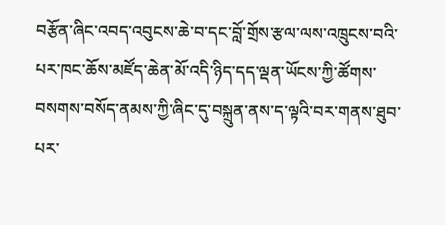བརྩོན་ཞིང་འབད་འབུངས་ཆེ་བ་དང་བློ་གྲོས་རྩལ་ལས་འཁྲུངས་བའི་པར་ཁང་ཆོས་མཛོད་ཆེན་མོ་འདི་ཉིད་དད་ལྡན་ཡོངས་ཀྱི་ཚོགས་བསགས་བསོད་ནམས་ཀྱི་ཞིང་དུ་བསྐྲུན་ནས་ད་ལྟའི་བར་གནས་ཐུབ་པར་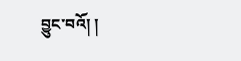བྱུང་བའོ། །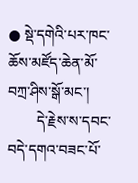● སྡེ་དགེའི་པར་ཁང་ཆོས་མཛོད་ཆེན་མོ་བཀྲ་ཤིས་སྒོ་མང་།
        དེ་རྗེས་ས་དབང་བདེ་དགའ་བཟང་པོ་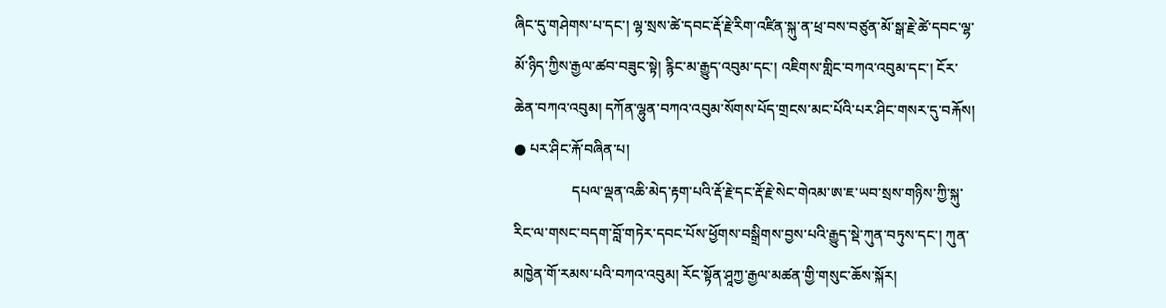ཞིང་དུ་གཤེགས་པ་དང་། ལྷ་སྲས་ཚེ་དབང་རྡོ་རྗེ་རིག་འཛིན་སྐུ་ན་ཕྲ་བས་བཙུན་མོ་སྒ་རྗེ་ཚེ་དབང་ལྷ་མོ་ཉིད་ཀྱིས་རྒྱལ་ཚབ་བཟུང་སྟེ། རྙིང་མ་རྒྱུད་འབུམ་དང་། འཇིགས་གླིང་བཀའ་འབུམ་དང་། ངོར་ཆེན་བཀའ་འབུམ། དཀོན་ལྷུན་བཀའ་འབུམ་སོགས་པོད་གྲངས་མང་པོའི་པར་ཤིང་གསར་དུ་བརྐོས།
● པར་ཤིང་རྐོ་བཞིན་པ།
                དཔལ་ལྡན་འཆི་མེད་རྟག་པའི་རྡོ་རྗེ་དང་རྡོ་རྗེ་སེང་གེའམ་ཨ་ཇ་ཡབ་སྲས་གཉིས་ཀྱི་སྐུ་རིང་ལ་གསང་བདག་བློ་གཏེར་དབང་པོས་ཕྱོགས་བསྒྲིགས་བྱས་པའི་རྒྱུད་སྡེ་ཀུན་བཏུས་དང་། ཀུན་མཁྱེན་གོ་རམས་པའི་བཀའ་འབུམ། རོང་སྟོན་ཤཱཀྱ་རྒྱལ་མཚན་གྱི་གསུང་ཆོས་སྐོར།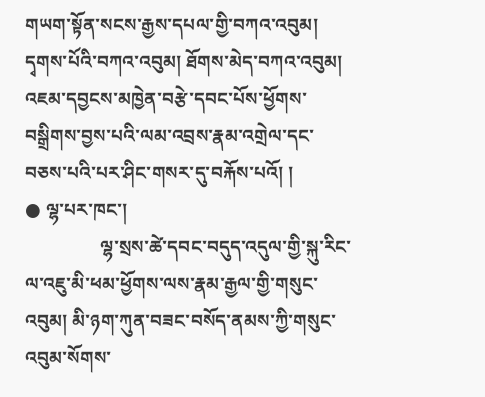གཡག་སྟོན་སངས་རྒྱས་དཔལ་གྱི་བཀའ་འབུམ། དྭགས་པོའི་བཀའ་འབུམ། ཐོགས་མེད་བཀའ་འབུམ། འཇམ་དབྱངས་མཁྱེན་བརྩེ་དབང་པོས་ཕྱོགས་བསྒྲིགས་བྱས་པའི་ལམ་འབྲས་རྣམ་འགྲེལ་དང་བཅས་པའི་པར་ཤིང་གསར་དུ་བརྐོས་པའོ། །
● ལྷ་པར་ཁང་།
                ལྷ་སྲས་ཚེ་དབང་བདུད་འདུལ་གྱི་སྐུ་རིང་ལ་འཇུ་མི་ཕམ་ཕྱོགས་ལས་རྣམ་རྒྱལ་གྱི་གསུང་འབུམ། མི་ཉག་ཀུན་བཟང་བསོད་ནམས་ཀྱི་གསུང་འབུམ་སོགས་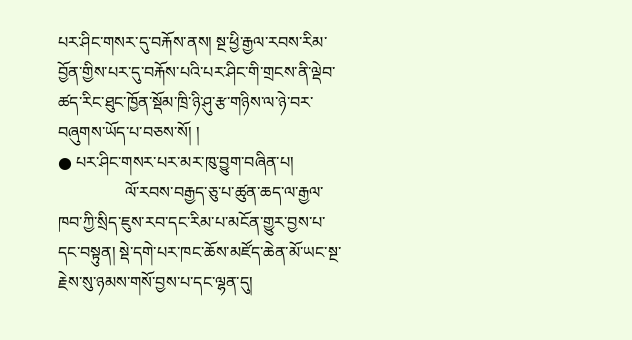པར་ཤིང་གསར་དུ་བརྐོས་ནས། སྔ་ཕྱི་རྒྱལ་རབས་རིམ་བྱོན་གྱིས་པར་དུ་བརྐོས་པའི་པར་ཤིང་གི་གྲངས་ནི་ལྡེབ་ཚད་རིང་ཐུང་ཁྱོན་སྡོམ་ཁྲི་ཉི་ཤུ་རྩ་གཉིས་ལ་ཉེ་བར་བཞུགས་ཡོད་པ་བཅས་སོ། །
● པར་ཤིང་གསར་པར་མར་ཁུ་བྱུག་བཞིན་པ།
                ལོ་རབས་བརྒྱད་ཅུ་པ་ཚུན་ཆད་ལ་རྒྱལ་ཁབ་ཀྱི་སྲིད་ཇུས་རབ་དང་རིམ་པ་མངོན་གྱུར་བྱས་པ་དང་བསྟུན། སྡེ་དགེ་པར་ཁང་ཆོས་མཛོད་ཆེན་མོ་ཡང་སྔ་རྗེས་སུ་ཉམས་གསོ་བྱས་པ་དང་ལྷན་དུ།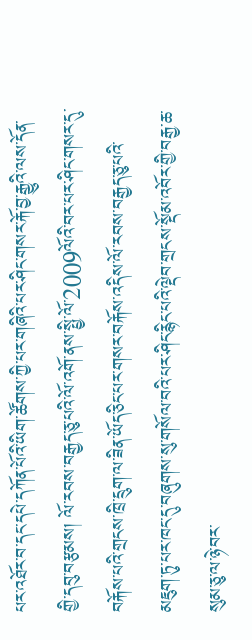པར་འཐོར་བ་དང་དཔེ་དཀོན་པོའི་ཡིག་ཚོགས་ཀྱི་པར་གཞིའི་པར་ཤིང་གསར་རྐོ་བྱ་རྒྱུའི་ལས་དོན་གྱི་དབུ་བརྩམས། ལོ་རབས་བརྒྱད་ཅུ་པའི་ལོ་འགོ་ནས་སྤྱི་ལོ་2009ལོའི་བར་པར་ཤིང་གསར་དུ་བརྐོས་པའི་གྲངས་ཁྲི་དྲུག་ལ་ཟིན་ཡོད་ཅིང་པར་གསར་བརྐོས་འདིས་ལོ་རབས་བརྒྱད་ཅུ་པའི་མཇུག་ཏུ་པར་ཁང་དུ་བཞུགས་སུ་གསོལ་བའི་པར་ཤིང་རྙིང་པའི་ལྡེབ་གྲངས་སྡོམ་འབོར་གྱི་བརྒྱ་ཆ་སུམ་ཅུ་ལ་ཉེ་བར་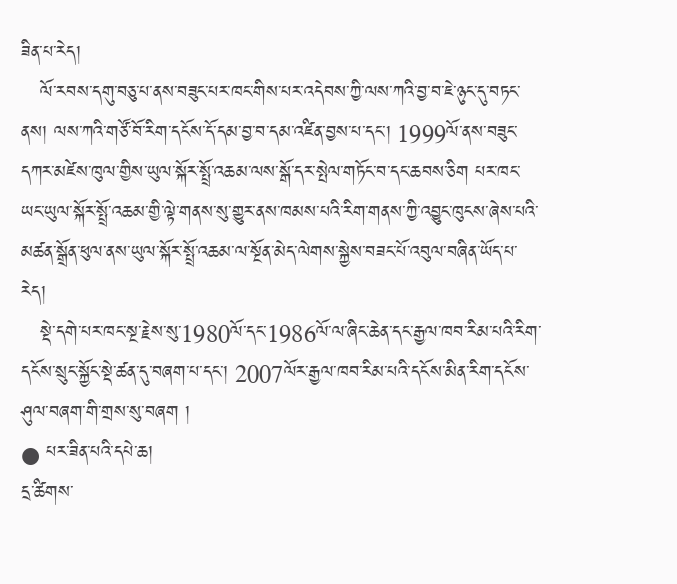ཟིན་པ་རེད།
   ལོ་རབས་དགུ་བཅུ་པ་ནས་བཟུང་པར་ཁང་གིས་པར་འདེབས་ཀྱི་ལས་ཀའི་བྱ་བ་ཇེ་ཉུང་དུ་བཏང་ནས། ལས་ཀའི་གཙོ་བོ་རིག་དངོས་དོ་དམ་བྱ་བ་དམ་འཛིན་བྱས་པ་དང་། 1999ལོ་ནས་བཟུང་དཀར་མཛེས་ཁུལ་གྱིས་ཡུལ་སྐོར་སྤྲོ་འཆམ་ལས་སྒོ་དར་སྤེལ་གཏོང་བ་དང་ཆབས་ཅིག པར་ཁང་ཡང་ཡུལ་སྐོར་སྤྲོ་འཆམ་གྱི་ལྟེ་གནས་སུ་གྱུར་ནས་ཁམས་པའི་རིག་གནས་ཀྱི་འབྱུང་ཁུངས་ཞེས་པའི་མཚན་སྒྲོན་ཕུལ་ནས་ཡུལ་སྐོར་སྤྲོ་འཆམ་ལ་སྔོན་མེད་ལེགས་སྐྱེས་བཟང་པོ་འབུལ་བཞིན་ཡོད་པ་རེད།
   སྡེ་དགེ་པར་ཁང་སྔ་རྗེས་སུ་1980ལོ་དང་1986ལོ་ལ་ཞིང་ཆེན་དང་རྒྱལ་ཁབ་རིམ་པའི་རིག་དངོས་སྲུང་སྐྱོང་སྡེ་ཚན་དུ་བཞག་པ་དང་། 2007ལོར་རྒྱལ་ཁབ་རིམ་པའི་དངོས་མིན་རིག་དངོས་ཤུལ་བཞག་གི་གྲས་སུ་བཞག །
● པར་ཟིན་པའི་དཔེ་ཆ།
དྲ་ཚིགས་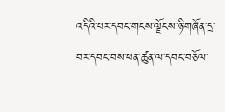འདིའི་པར་དབང་གངས་ལྗོངས་ཉི་གཞོན་དྲ་བར་དབང་བས་ཕན་ཚུན་ལ་དབང་བཅོལ་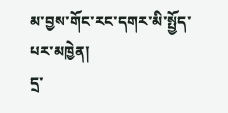མ་བྱས་གོང་རང་དགར་མི་སྤྱོད་པར་མཁྱེན།
དྲ་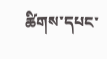ཚིགས་དཔང་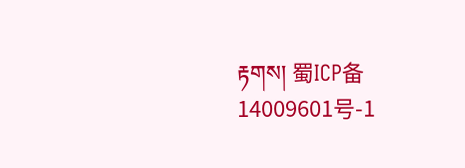རྟགས། 蜀ICP备14009601号-1